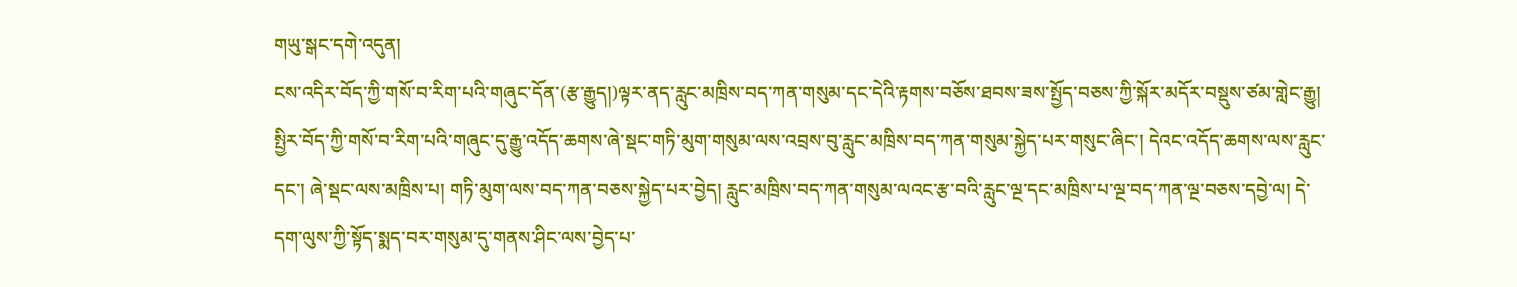གཡུ་སྒང་དགེ་འདུན།
ངས་འདིར་བོད་ཀྱི་གསོ་བ་རིག་པའི་གཞུང་དོན་(རྩ་རྒྱུད།)ལྟར་ནད་རླུང་མཁྲིས་བད་ཀན་གསུམ་དང་དེའི་རྟགས་བཅོས་ཐབས་ཟས་སྤྱོད་བཅས་ཀྱི་སྐོར་མདོར་བསྡུས་ཙམ་གླེང་རྒྱུ།
སྤྱིར་བོད་ཀྱི་གསོ་བ་རིག་པའི་གཞུང་དུ་རྒྱུ་འདོད་ཆགས་ཞེ་སྡང་གཏི་མུག་གསུམ་ལས་འབྲས་བུ་རླུང་མཁྲིས་བད་ཀན་གསུམ་སྐྱེད་པར་གསུང་ཞིང་། དེའང་འདོད་ཆགས་ལས་རླུང་དང་། ཞེ་སྡང་ལས་མཁྲིས་པ། གཏི་མུག་ལས་བད་ཀན་བཅས་སྐྱེད་པར་བྱེད། རླུང་མཁྲིས་བད་ཀན་གསུམ་ལའང་རྩ་བའི་རླུང་ལྔ་དང་མཁྲིས་པ་ལྔ་བད་ཀན་ལྔ་བཅས་དབྱེ་ལ། དེ་དག་ལུས་ཀྱི་སྟོད་སྨད་བར་གསུམ་དུ་གནས་ཤིང་ལས་བྱེད་པ་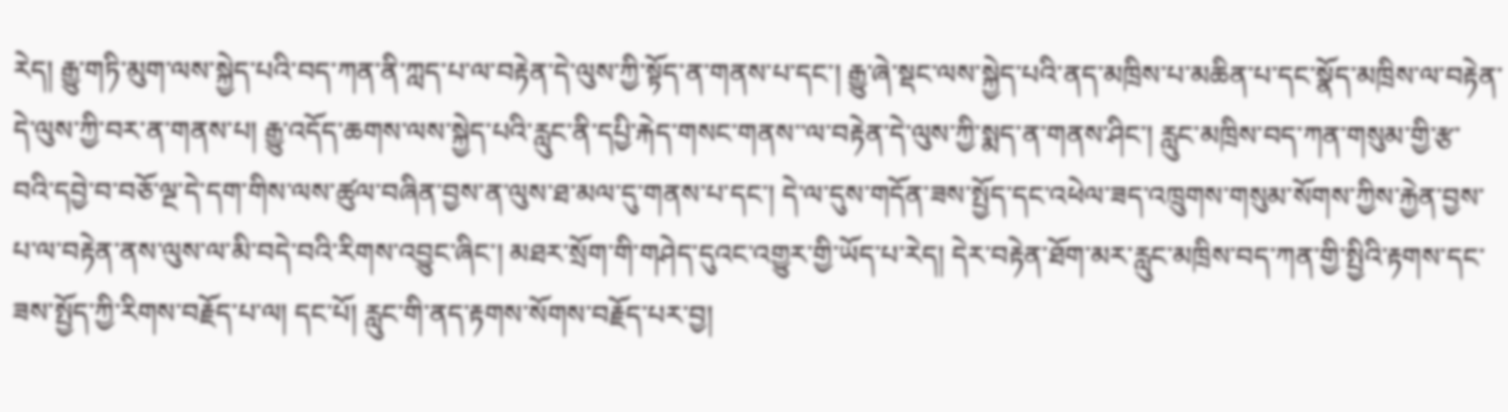རེད། རྒྱུ་གཏི་མུག་ལས་སྐྱེད་པའི་བད་ཀན་ནི་ཀླད་པ་ལ་བརྟེན་དེ་ལུས་ཀྱི་སྟོད་ན་གནས་པ་དང་། རྒྱུ་ཞེ་སྡང་ལས་སྐྱེད་པའི་ནད་མཁྲིས་པ་མཆིན་པ་དང་སྣོད་མཁྲིས་ལ་བརྟེན་དེ་ལུས་ཀྱི་བར་ན་གནས་པ། རྒྱུ་འདོད་ཆགས་ལས་སྐྱེད་པའི་རླུང་ནི་དཔྱི་རྐེད་གསང་གནས་་ལ་བརྟེན་དེ་ལུས་ཀྱི་སྨད་ན་གནས་ཤིང་། རླུང་མཁྲིས་བད་ཀན་གསུམ་གྱི་རྩ་བའི་དབྱེ་བ་བཅོ་ལྔ་དེ་དག་གིས་ལས་ཚུལ་བཞིན་བྱས་ན་ལུས་ཐ་མལ་དུ་གནས་པ་དང་། དེ་ལ་དུས་གདོན་ཟས་སྤྱོད་དང་འཕེལ་ཟད་འཁྲུགས་གསུམ་སོགས་ཀྱིས་རྐྱེན་བྱས་པ་ལ་བརྟེན་ནས་ལུས་ལ་མི་བདེ་བའི་རིགས་འབྱུང་ཞིང་། མཐར་སྲོག་གི་གཤེད་དུའང་འགྱུར་གྱི་ཡོད་པ་རེད། དེར་བརྟེན་ཐོག་མར་རླུང་མཁྲིས་བད་ཀན་གྱི་སྤྱིའི་རྟགས་དང་ཟས་སྤྱོད་ཀྱི་རིགས་བརྗོད་པ་ལ། དང་པོ། རླུང་གི་ནད་རྟགས་སོགས་བརྗོད་པར་བྱ།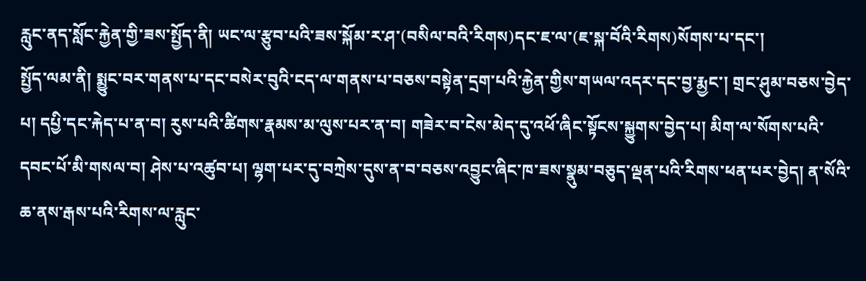རླུང་ནད་སློང་རྐྱེན་གྱི་ཟས་སྤྱོད་ནི། ཡང་ལ་རྩུབ་པའི་ཟས་སྐོམ་ར་ཤ་(བསིལ་བའི་རིགས)དང་ཇ་ལ་(ཇ་སྐ་བོའི་རིགས)སོགས་པ་དང་།
སྤྱོད་ལམ་ནི། སྨྱུང་བར་གནས་པ་དང་བསེར་བུའི་ངད་ལ་གནས་པ་བཅས་བསྟེན་དྲག་པའི་རྐྱེན་གྱིས་གཡལ་འདར་དང་བྱ་རྨྱང་། གྲང་ཤུམ་བཅས་བྱེད་པ། དཔྱི་དང་རྐེད་པ་ན་བ། རུས་པའི་ཚིགས་རྣམས་མ་ལུས་པར་ན་བ། གཟེར་བ་ངེས་མེད་དུ་འཕོ་ཞིང་སྟོངས་སྐྱུགས་བྱེད་པ། མིག་ལ་སོགས་པའི་དབང་པོ་མི་གསལ་བ། ཤེས་པ་འཚུབ་པ། ལྷག་པར་དུ་བཀྲེས་དུས་ན་བ་བཅས་འབྱུང་ཞིང་ཁ་ཟས་སྣུམ་བཅུད་ལྡན་པའི་རིགས་ཕན་པར་བྱེད། ན་སོའི་ཆ་ནས་རྒས་པའི་རིགས་ལ་རླུང་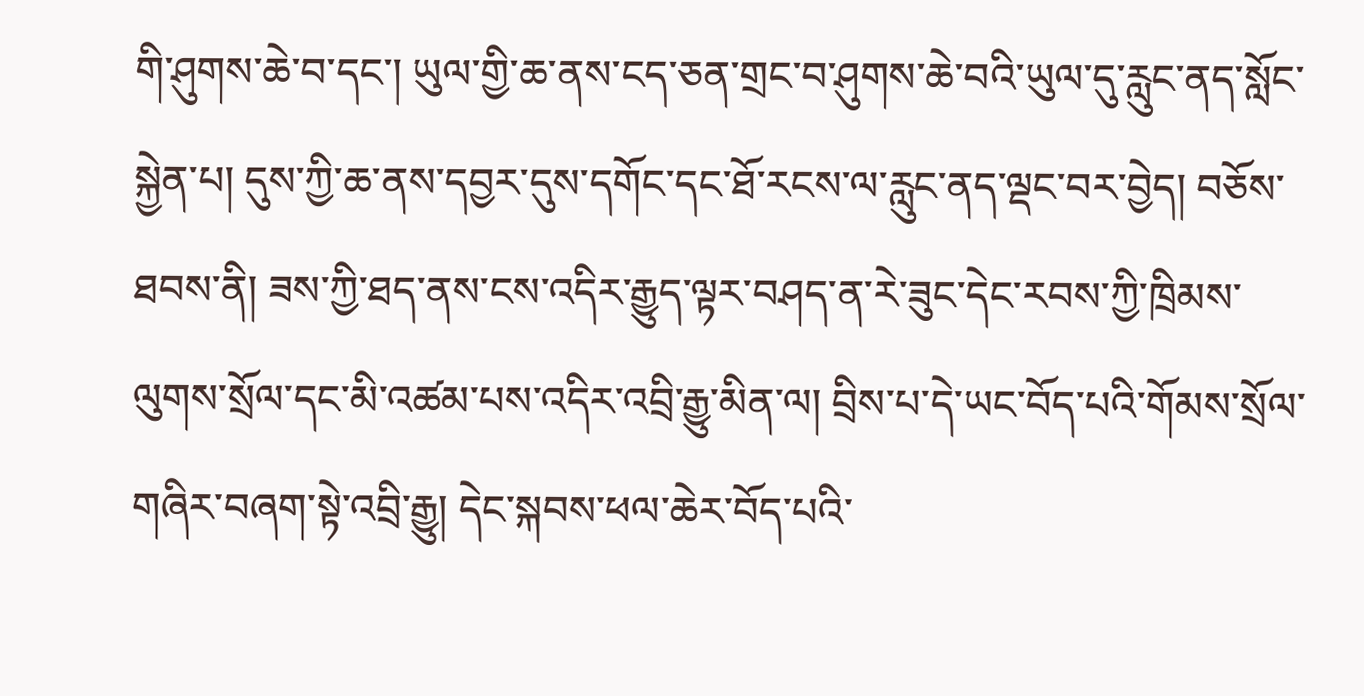གི་ཤུགས་ཆེ་བ་དང་། ཡུལ་གྱི་ཆ་ནས་ངད་ཅན་གྲང་བ་ཤུགས་ཆེ་བའི་ཡུལ་དུ་རླུང་ནད་སློང་སྐྱེན་པ། དུས་ཀྱི་ཆ་ནས་དབྱར་དུས་དགོང་དང་ཐོ་རངས་ལ་རླུང་ནད་ལྡང་བར་བྱེད། བཅོས་ཐབས་ནི། ཟས་ཀྱི་ཐད་ནས་ངས་འདིར་རྒྱུད་ལྟར་བཤད་ན་རེ་ཟུང་དེང་རབས་ཀྱི་ཁྲིམས་ལུགས་སྲོལ་དང་མི་འཚམ་པས་འདིར་འབྲི་རྒྱུ་མིན་ལ། བྲིས་པ་དེ་ཡང་བོད་པའི་གོམས་སྲོལ་གཞིར་བཞག་སྟེ་འབྲི་རྒྱུ། དེང་སྐབས་ཕལ་ཆེར་བོད་པའི་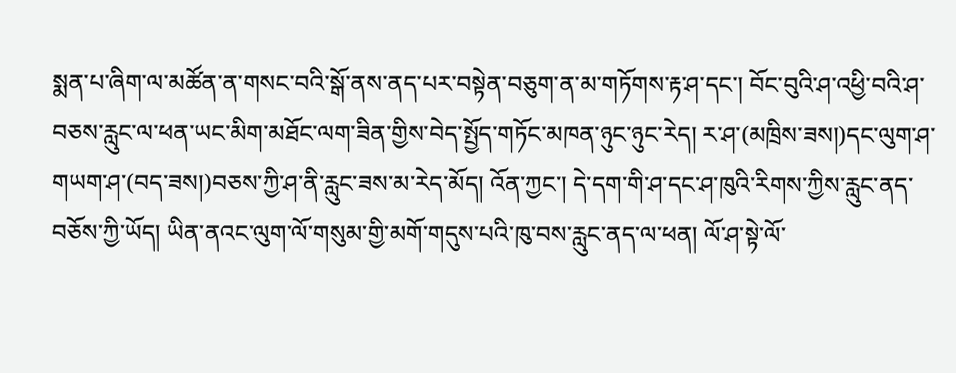སྨན་པ་ཞིག་ལ་མཚོན་ན་གསང་བའི་སྒོ་ནས་ནད་པར་བསྟེན་བཅུག་ན་མ་གཏོགས་རྟ་ཤ་དང་། བོང་བུའི་ཤ་འཕྱི་བའི་ཤ་བཅས་རླུང་ལ་ཕན་ཡང་མིག་མཐོང་ལག་ཟིན་གྱིས་བེད་སྤྱོད་གཏོང་མཁན་ཉུང་ཉུང་རེད། ར་ཤ་(མཁྲིས་ཟས།)དང་ལུག་ཤ་གཡག་ཤ་(བད་ཟས།)བཅས་ཀྱི་ཤ་ནི་རླུང་ཟས་མ་རེད་མོད། འོན་ཀྱང་། དེ་དག་གི་ཤ་དང་ཤ་ཁུའི་རིགས་ཀྱིས་རླུང་ནད་བཅོས་ཀྱི་ཡོད། ཡིན་ནའང་ལུག་ལོ་གསུམ་གྱི་མགོ་གདུས་པའི་ཁུ་བས་རླུང་ནད་ལ་ཕན། ལོ་ཤ་སྟེ་ལོ་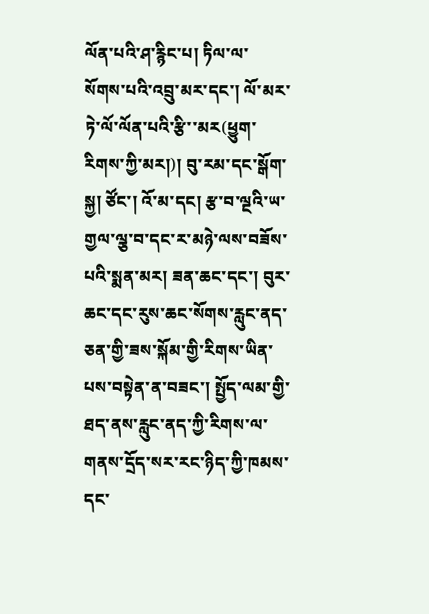ལོན་པའི་ཤ་རྙིང་པ། ཏིལ་ལ་སོགས་པའི་འབྲུ་མར་དང་། ལོ་མར་ཏེ་ལོ་ལོན་པའི་རྩི་་མར(ཕྱུག་རིགས་ཀྱི་མར།)། བུ་རམ་དང་སྒོག་སྐྱ། ཙོང་། འོ་མ་དང། རྩ་བ་ལྔའི་ཡ་གྱལ་ལྕ་བ་དང་ར་མཉེ་ལས་བཟོས་པའི་སྨན་མར། ཟན་ཆང་དང་། བུར་ཆང་དང་རུས་ཆང་སོགས་རླུང་ནད་ཅན་གྱི་ཟས་སྐོམ་གྱི་རིགས་ཡིན་པས་བསྟེན་ན་བཟང་། སྤྱོད་ལམ་གྱི་ཐད་ནས་རླུང་ནད་ཀྱི་རིགས་ལ་གནས་དྲོད་སར་རང་ཉིད་ཀྱི་ཁམས་དང་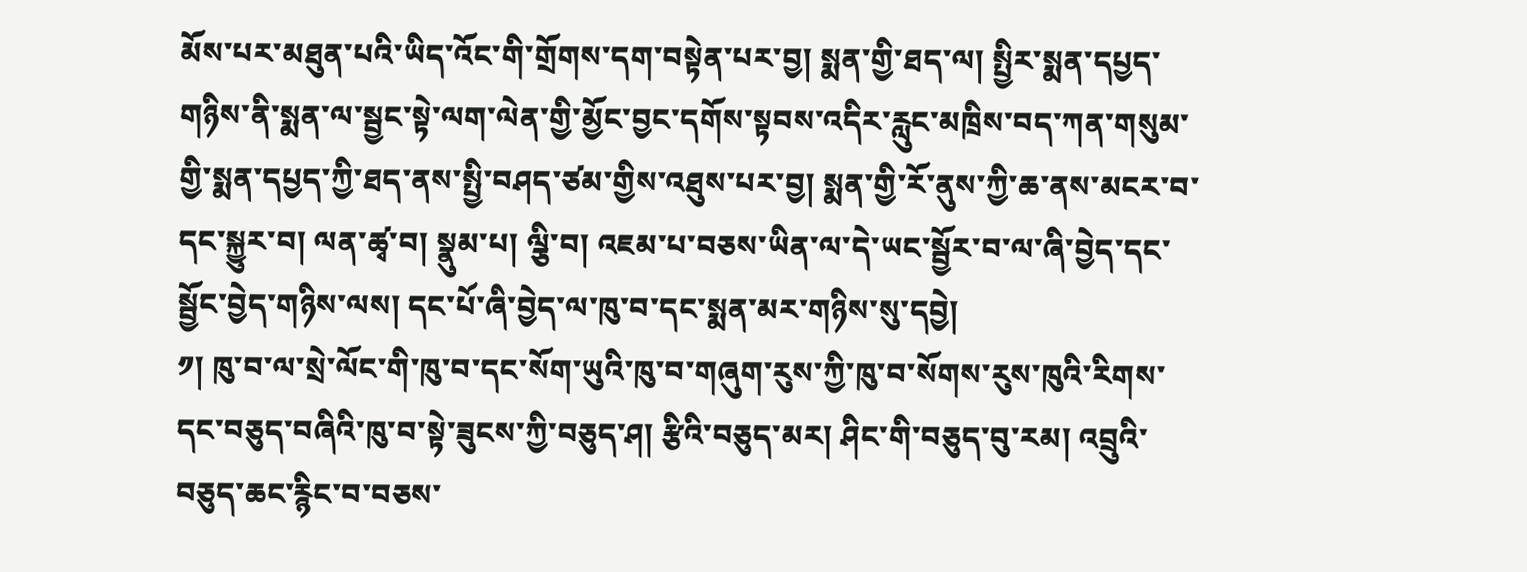མོས་པར་མཐུན་པའི་ཡིད་འོང་གི་གྲོགས་དག་བསྟེན་པར་བྱ། སྨན་གྱི་ཐད་ལ། སྤྱིར་སྨན་དཔྱད་གཉིས་ནི་སྨན་ལ་སྦྱང་སྟེ་ལག་ལེན་གྱི་མྱོང་བྱང་དགོས་སྟབས་འདིར་རླུང་མཁྲིས་བད་ཀན་གསུམ་གྱི་སྨན་དཔྱད་ཀྱི་ཐད་ནས་སྤྱི་བཤད་ཙམ་གྱིས་འཐུས་པར་བྱ། སྨན་གྱི་རོ་ནུས་ཀྱི་ཆ་ནས་མངར་བ་དང་སྐྱུར་བ། ལན་ཚྭ་བ། སྣུམ་པ། ལྕི་བ། འཇམ་པ་བཅས་ཡིན་ལ་དེ་ཡང་སྦྱོར་བ་ལ་ཞི་བྱེད་དང་སྦྱོང་བྱེད་གཉིས་ལས། དང་པོ་ཞི་བྱེད་ལ་ཁུ་བ་དང་སྨན་མར་གཉིས་སུ་དབྱེ།
༡། ཁུ་བ་ལ་སྲེ་ལོང་གི་ཁུ་བ་དང་སོག་ཡུའི་ཁུ་བ་གཞུག་རུས་ཀྱི་ཁུ་བ་སོགས་རུས་ཁུའི་རིགས་དང་བཅུད་བཞིའི་ཁུ་བ་སྟེ་ཟུངས་ཀྱི་བཅུད་ཤ། རྩིའི་བཅུད་མར། ཤིང་གི་བཅུད་བུ་རམ། འབྲུའི་བཅུད་ཆང་རྙིང་བ་བཅས་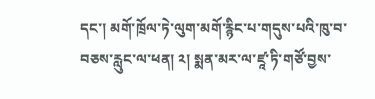དང་། མགོ་ཁྲོལ་ཏེ་ལུག་མགོ་རྙིང་པ་གདུས་པའི་ཁུ་བ་བཅས་རླུང་ལ་ཕན། ༢། སྨན་མར་ལ་ཛཱ་ཏི་གཙོ་བྱས་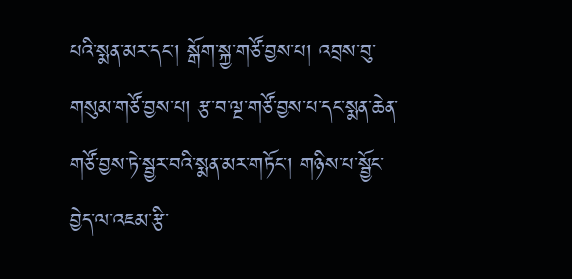པའི་སྨན་མར་དང་། སྒོག་སྐྱ་གཙོ་བྱས་པ། འབྲས་བུ་གསུམ་གཙོ་བྱས་པ། རྩ་བ་ལྔ་གཙོ་བྱས་པ་དང་སྨན་ཆེན་གཙོ་བྱས་ཏེ་སྦྱར་བའི་སྨན་མར་གཏོང་། གཉིས་པ་སྦྱོང་བྱེད་ལ་འཇམ་རྩི་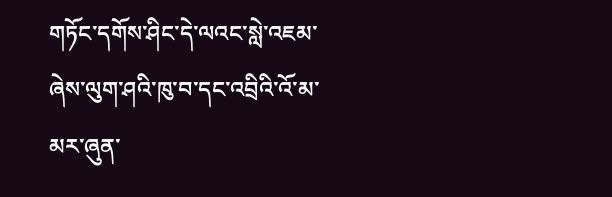གཏོང་དགོས་ཤིང་དེ་ལའང་སླེ་འཇམ་ཞེས་ལུག་ཤའི་ཁུ་བ་དང་འབྲིའི་འོ་མ་མར་ཞུན་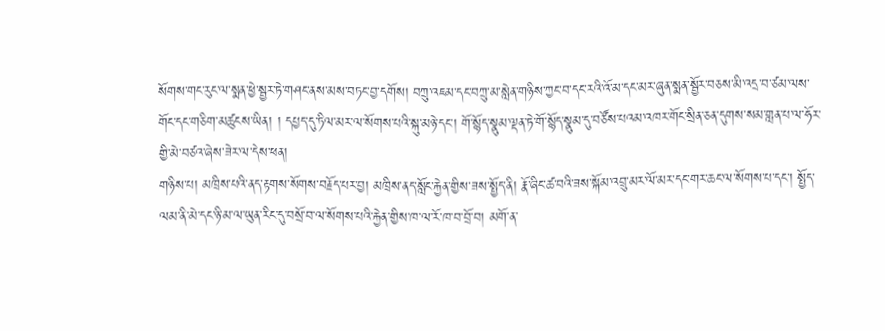སོགས་གང་རུང་ལ་སྨན་ཕྱེ་སྦྱར་ཏེ་གཤང་ནས་མས་བཏང་བྱ་དགོས། བཀྲུ་འཇམ་དང་བཀྲུ་མ་སླེན་གཉིས་ཀྱང་བ་དང་རའི་འོ་མ་དང་མར་ཞུན་སྨན་སྦྱོར་བཅས་མི་འདྲ་བ་ཙམ་ལས་གོང་དང་གཅིག་མཚུངས་ཡིན། ། དཔྱད་དུ་ཏིལ་མར་ལ་སོགས་པའི་སྐུ་མཉེ་དང་། གོ་སྙོད་སྣུམ་ལྡན་ཏེ་གོ་སྙོད་སྣུམ་དུ་བཙོས་པའམ་འཁར་གོང་སྲིན་ཅན་དུགས་སམ་གླན་པ་ལ་ཧོར་གྱི་མེ་བཙའ་ཞེས་ཟེར་ལ་དེས་ཕན།
གཉིས་པ། མཁྲིས་པའི་ནད་རྟགས་སོགས་བརྗོད་པར་བྱ། མཁྲིས་ནད་སློང་རྐྱེན་གྱིས་ཟས་སྤྱོད་ནི། རྣོ་ཞིང་ཚ་བའི་ཟས་སྐོམ་འབྲུ་མར་ལོ་མར་དང་གར་ཆང་ལ་སོགས་པ་དང་། སྤྱོད་ལམ་ནི་མེ་དང་ཉི་མ་ལ་ཡུན་རིང་དུ་བསྲོ་བ་ལ་སོགས་པའི་རྐྱེན་གྱིས་ཁ་ལ་རོ་ཁ་བ་བྲོ་བ། མགོ་ན་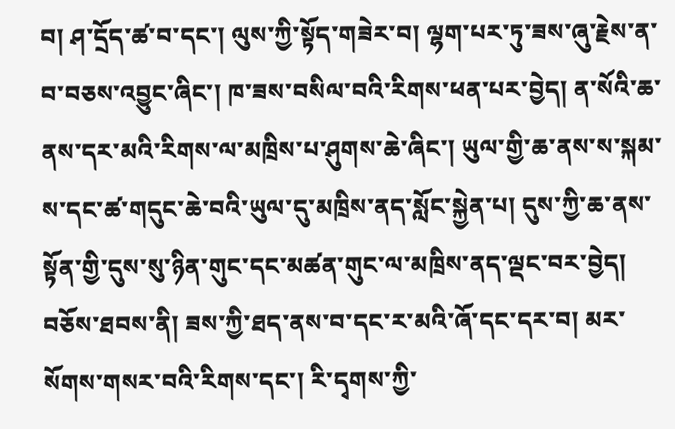བ། ཤ་དྲོད་ཚ་བ་དང་། ལུས་ཀྱི་སྟོད་གཟེར་བ། ལྷག་པར་ཏུ་ཟས་ཞུ་རྗེས་ན་བ་བཅས་འབྱུང་ཞིང་། ཁ་ཟས་བསིལ་བའི་རིགས་ཕན་པར་བྱེད། ན་སོའི་ཆ་ནས་དར་མའི་རིགས་ལ་མཁྲིས་པ་ཤུགས་ཆེ་ཞིང་། ཡུལ་གྱི་ཆ་ནས་ས་སྐམ་ས་དང་ཚ་གདུང་ཆེ་བའི་ཡུལ་དུ་མཁྲིས་ནད་སློང་སྐྱེན་པ། དུས་ཀྱི་ཆ་ནས་སྟོན་གྱི་དུས་སུ་ཉིན་གུང་དང་མཚན་གུང་ལ་མཁྲིས་ནད་ལྡང་བར་བྱེད། བཅོས་ཐབས་ནི། ཟས་ཀྱི་ཐད་ནས་བ་དང་ར་མའི་ཞོ་དང་དར་བ། མར་སོགས་གསར་བའི་རིགས་དང་། རི་དྭགས་ཀྱི་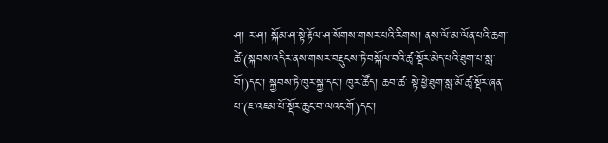ཤ། ར་ཤ། སྐོམ་ཤ་སྟེ་རྟོལ་ཤ་སོགས་གསར་པའི་རིགས། ནས་ལོ་མ་ལོན་པའི་ཆག་ཚེ་(སྐབས་འདིར་ནས་གསར་བརྡུངས་ཏེ་བསྐོལ་བའི་ཚྭ་སྡོར་མེད་པའི་ཐུག་པ་སླ་བོ།)དང་། སྐྱབས་ཏེ་ཁུར་སྐྱ་དང་། ཁུར་ཚོད། ཆབ་ཚ་ སྟེ་ཕྱེ་ཐུག་སླ་མོ་ཚྭ་སྡོར་ཞན་པ་(ཇ་འཇམ་པོ་སྡོར་ཆུང་བ་ལའང་གོ)དང་།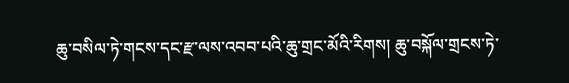ཆུ་བསིལ་ཏེ་གངས་དང་རྫ་ལས་འབབ་པའི་ཆུ་གྲང་མོའི་རིགས། ཆུ་བསྐོལ་གྲངས་ཏེ་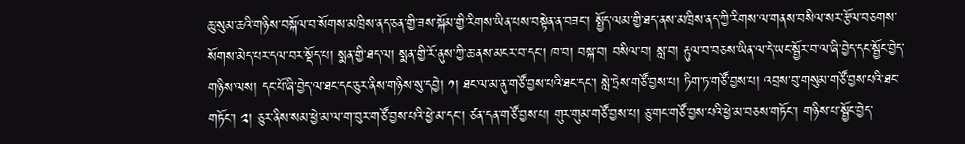ཆུ་སུམ་ཆའི་གཉིས་བསྐོལ་བ་སོགས་མཁྲིས་ནད་ཅན་གྱི་ཟས་སྐོམ་གྱི་རིགས་ཡིན་པས་བསྟེན་ན་བཟང་། སྤྱོད་ལམ་གྱི་ཐད་ནས་མཁྲིས་ནད་ཀྱི་རིགས་ལ་གནས་བསིལ་སར་རྩོལ་བཅགས་སོགས་མེད་པར་དལ་བར་སྡོད་པ། སྨན་གྱི་ཐད་ལ། སྨན་གྱི་རོ་ནུས་ཀྱི་ཆ་ནས་མངར་བ་དང་། ཁ་བ། བསྐ་བ། བསིལ་བ། སླ་བ། རྟུལ་བ་བཅས་ཡིན་ལ་དེ་ཡང་སྦྱོར་བ་ལ་ཞི་བྱེད་དང་སྦྱོང་བྱེད་གཉིས་ལས། དང་པོ་ཞི་བྱེད་ལ་ཐང་དང་ཅུར་ནིས་གཉིས་སུ་དབྱེ། ༡། ཐང་ལ་མ་ནུ་གཙོ་བྱས་པའི་ཐང་དང་། སླེ་ཏྲེས་གཙོ་བྱས་པ། ཏིག་ཏ་གཙོ་བྱས་པ། འབྲས་བུ་གསུམ་གཙོ་བྱས་པའི་ཐང་གཏོང་། ༢། ཅུར་ནིས་སམ་ཕྱེ་མ་ལ་ག་བུར་གཙོ་བྱས་པའི་ཕྱེ་མ་དང་། ཙན་དན་གཙོ་བྱས་པ། གུར་གུམ་གཙོ་བྱས་པ། ཅུ་གང་གཙོ་བྱས་པའི་ཕྱེ་མ་བཅས་གཏོང་། གཉིས་པ་སྦྱོང་བྱེད་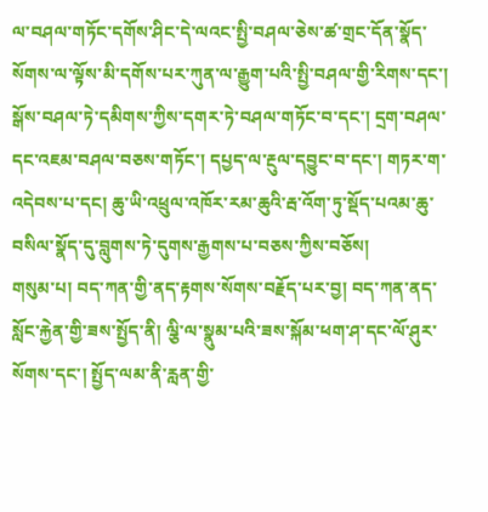ལ་བཤལ་གཏོང་དགོས་ཤིང་དེ་ལའང་སྤྱི་བཤལ་ཅེས་ཚ་གྲང་དོན་སྣོད་སོགས་ལ་ལྟོས་མི་དགོས་པར་ཀུན་ལ་རྒྱུག་པའི་སྤྱི་བཤལ་གྱི་རིགས་དང་། སྒོས་བཤལ་ཏེ་དམིགས་ཀྱིས་དགར་ཏེ་བཤལ་གཏོང་བ་དང་། དྲག་བཤལ་དང་འཇམ་བཤལ་བཅས་གཏོང་། དཔྱད་ལ་རྔུལ་དབྱུང་བ་དང་། གཏར་ག་འདེབས་པ་དང། ཆུ་ཡི་འཕྲུལ་འཁོར་རམ་ཆུའི་རྦ་འོག་ཏུ་སྡོད་པའམ་ཆུ་བསིལ་སྣོད་དུ་བླུགས་ཏེ་དུགས་རྒྱགས་པ་བཅས་ཀྱིས་བཅོས།
གསུམ་པ། བད་ཀན་གྱི་ནད་རྟགས་སོགས་བརྗོད་པར་བྱ། བད་ཀན་ནད་སློང་རྐྱེན་གྱི་ཟས་སྤྱོད་ནི། ལྕི་ལ་སྣུམ་པའི་ཟས་སྐོམ་ཕག་ཤ་དང་ལོ་ཤུར་སོགས་དང་། སྤྱོད་ལམ་ནི་རླན་གྱི་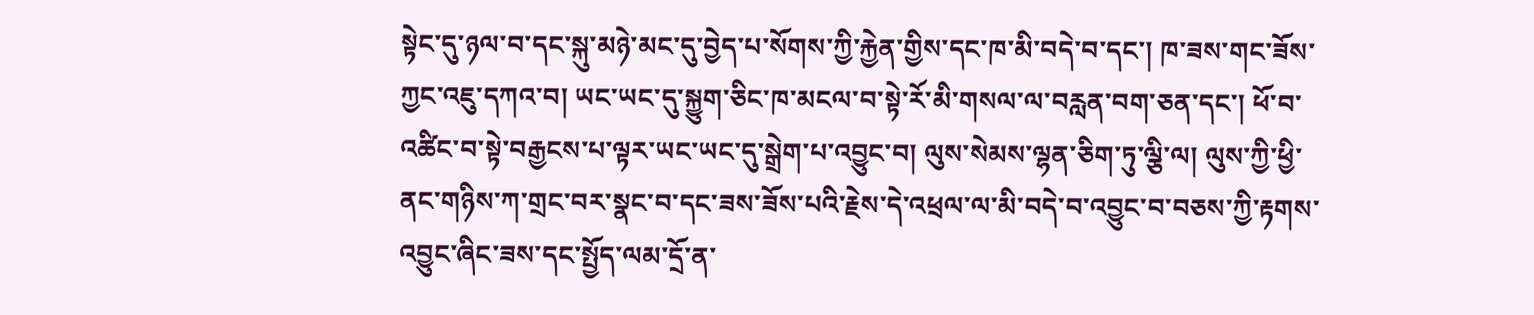སྟེང་དུ་ཉལ་བ་དང་སྐུ་མཉེ་མང་དུ་བྱེད་པ་སོགས་ཀྱི་རྐྱེན་གྱིས་དང་ཁ་མི་བདེ་བ་དང་། ཁ་ཟས་གང་ཟོས་ཀྱང་འཇུ་དཀའ་བ། ཡང་ཡང་དུ་སྐྱུག་ཅིང་ཁ་མངལ་བ་སྟེ་རོ་མི་གསལ་ལ་བརླན་བག་ཅན་དང་། ཕོ་བ་འཚིང་བ་སྟེ་བརྒྱངས་པ་ལྟར་ཡང་ཡང་དུ་སྒྲེག་པ་འབྱུང་བ། ལུས་སེམས་ལྷན་ཅིག་ཏུ་ལྕི་ལ། ལུས་ཀྱི་ཕྱི་ནང་གཉིས་ཀ་གྲང་བར་སྣང་བ་དང་ཟས་ཟོས་པའི་རྗེས་དེ་འཕྲལ་ལ་མི་བདེ་བ་འབྱུང་བ་བཅས་ཀྱི་རྟགས་འབྱུང་ཞིང་ཟས་དང་སྤྱོད་ལམ་དྲོ་ན་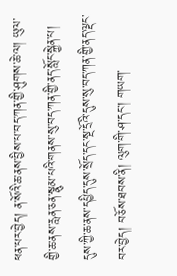ཕན་པར་བྱེད། ན་སོའི་ཆ་ནས་བྱིས་པ་བད་ཀན་གྱི་ཤུགས་ཆེ་ལ། ཡུལ་གྱི་ཆ་ནས་རླན་ཅན་སྣུམ་པའི་གནས་སུ་བད་ཀན་གྱི་ནད་སློང་སྐྱེན་པ། དུས་ཀྱི་ཆ་ནས་དཔྱིད་དུས་སྲོད་དང་སྔ་དྲོའི་དུས་སུ་བད་ཀན་གྱི་ནད་ལྡང་བར་བྱེད། བཅོས་ཐབས་ནི། ལུག་གི་ཤ་དང་། གཡག་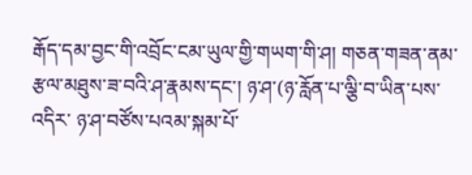རྒོད་དམ་བྱང་གི་འབྲོང་ངམ་ཡུལ་གྱི་གཡག་གི་ཤ། གཅན་གཟན་ནམ་རྩལ་མཐུས་ཟ་བའི་ཤ་རྣམས་དང་། ཉ་ཤ་(ཉ་རློན་པ་ལྕི་བ་ཡིན་པས་འདིར་ ཉ་ཤ་བཙོས་པའམ་སྐམ་པོ་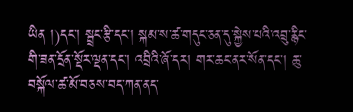ཡིན །)དང་། སྦྲང་རྩི་དང་། སྐམ་ས་ཚ་གདུང་ཅན་དུ་སྐྱེས་པའི་འབྲུ་རྙིང་གི་ཟན་དྲོན་སྡོར་ལྡན་དང་། འབྲིའི་ཞོ་དར། གར་ཆང་ནར་སོན་དང་། ཆུ་བསྐོལ་ཚ་མོ་བཅས་བད་ཀན་ནད་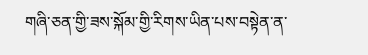གཞི་ཅན་གྱི་ཟས་སྐོམ་གྱི་རིགས་ཡིན་པས་བསྟེན་ན་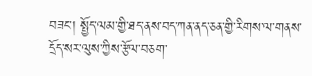བཟང་། སྤྱོད་ལམ་གྱི་ཐད་ནས་བད་ཀན་ནད་ཅན་གྱི་རིགས་ལ་གནས་དྲོད་སར་ལུས་ཀྱིས་རྩོལ་བཅག་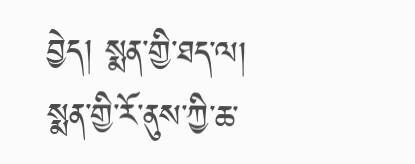བྱེད། སྨན་གྱི་ཐད་ལ། སྨན་གྱི་རོ་ནུས་ཀྱི་ཆ་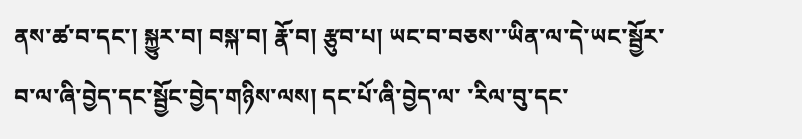ནས་ཚ་བ་དང་། སྐྱུར་བ། བསྐ་བ། རྣོ་བ། རྩུབ་པ། ཡང་བ་བཅས་་ཡིན་ལ་དེ་ཡང་སྦྱོར་བ་ལ་ཞི་བྱེད་དང་སྦྱོང་བྱེད་གཉིས་ལས། དང་པོ་ཞི་བྱེད་ལ་ ་རིལ་བུ་དང་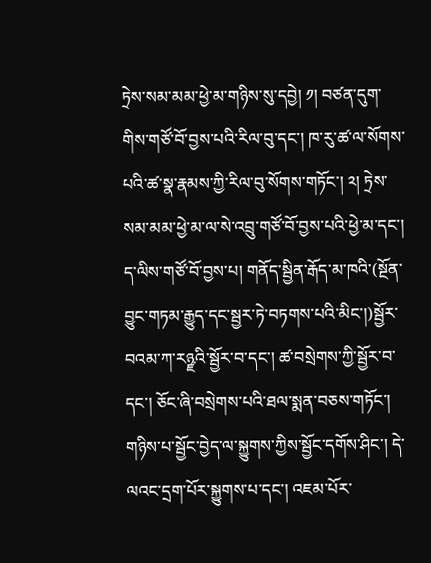ཏྲེས་སམ་མམ་ཕྱེ་མ་གཉིས་སུ་དབྱེ། ༡། བཙན་དུག་གིས་གཙོ་བོ་བྱས་པའི་རིལ་བུ་དང་། ཁ་རུ་ཚ་ལ་སོགས་པའི་ཚ་སྣ་རྣམས་ཀྱི་རིལ་བུ་སོགས་གཏོང་། ༢། ཏྲེས་སམ་མམ་ཕྱེ་མ་ལ་སེ་འབྲུ་གཙོ་བོ་བྱས་པའི་ཕྱེ་མ་དང་། ད་ལིས་གཙོ་བོ་བྱས་པ། གནོད་སྦྱིན་རྒོད་མ་ཁའི་(སྔོན་བྱུང་གཏམ་རྒྱུད་དང་སྦྱར་ཏེ་བཏགས་པའི་མིང་།)སྦྱོར་བའམ་ཀ་རཉྫའི་སྦྱོར་བ་དང་། ཚ་བསྲེགས་ཀྱི་སྦྱོར་བ་དང་། ཅོང་ཞི་བསྲེགས་པའི་ཐལ་སྨན་བཅས་གཏོང་། གཉིས་པ་སྦྱོང་བྱེད་ལ་སྐྱུགས་ཀྱིས་སྦྱོང་དགོས་ཤིང་། དེ་ལའང་དྲག་པོར་སྐྱུགས་པ་དང་། འཇམ་པོར་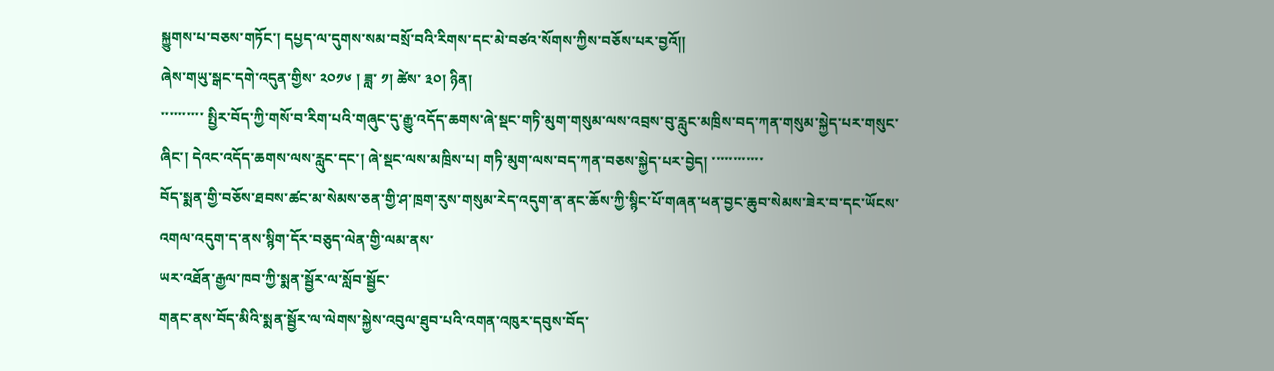སྐྱུགས་པ་བཅས་གཏོང་། དཔྱད་ལ་དུགས་སམ་བསྲོ་བའི་རིགས་དང་མེ་བཙའ་སོགས་ཀྱིས་བཅོས་པར་བྱའོ།།
ཞེས་གཡུ་སྒང་དགེ་འདུན་གྱིས་ ༢༠༡༦ ། ཟླ་ ༡། ཚེས་ ༣༠། ཉིན།
་་་་་་་་་་ སྤྱིར་བོད་ཀྱི་གསོ་བ་རིག་པའི་གཞུང་དུ་རྒྱུ་འདོད་ཆགས་ཞེ་སྡང་གཏི་མུག་གསུམ་ལས་འབྲས་བུ་རླུང་མཁྲིས་བད་ཀན་གསུམ་སྐྱེད་པར་གསུང་ཞིང་། དེའང་འདོད་ཆགས་ལས་རླུང་དང་། ཞེ་སྡང་ལས་མཁྲིས་པ། གཏི་མུག་ལས་བད་ཀན་བཅས་སྐྱེད་པར་བྱེད། ་་་་་་་་་་་་
བོད་སྨན་གྱི་བཅོས་ཐབས་ཚང་མ་སེམས་ཅན་གྱི་ཤ་ཁྲག་རུས་གསུམ་རེད་འདུག་ན་ནང་ཆོས་ཀྱི་སྙིང་པོ་གཞན་ཕན་བྱང་ཆུབ་སེམས་ཟེར་བ་དང་ཡོངས་འགལ་འདུག་ད་ནས་སྙིག་དོར་བཅུད་ལེན་གྱི་ལམ་ནས་
ཡར་འཐོན་རྒྱལ་ཁབ་ཀྱི་སྨན་སྦྱོར་ལ་སློབ་སྦྱོང་
གནང་ནས་བོད་མིའི་སྨན་སྦྱོར་ལ་ལེགས་སྐྱེས་འབུལ་ཐུབ་པའི་འགན་འཁུར་དབུས་བོད་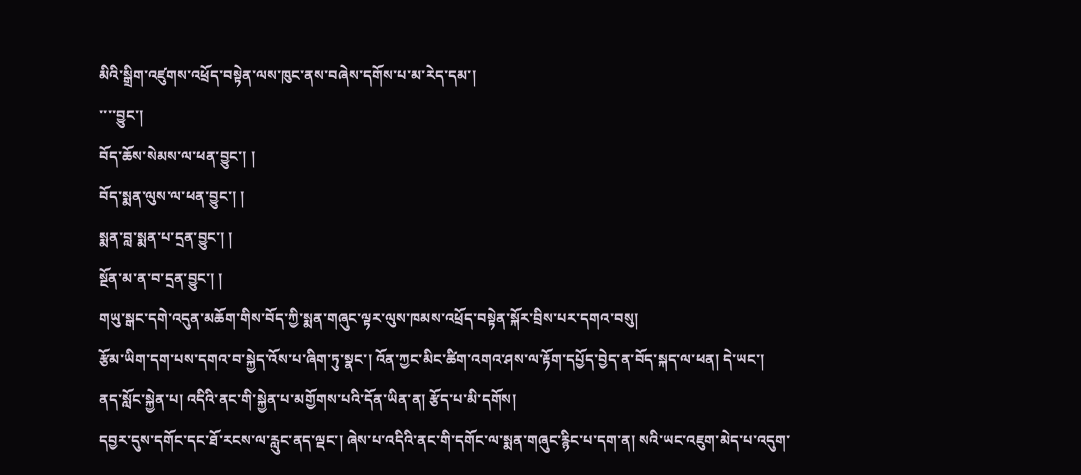མིའི་སྒྲིག་འཛུགས་འཕྲོད་བསྟེན་ལས་ཁུང་ནས་བཞེས་དགོས་པ་མ་རེད་དམ་།
་་་་བྱུང་།
བོད་ཆོས་སེམས་ལ་ཕན་བྱུང་། །
བོད་སྨན་ལུས་ལ་ཕན་བྱུང་། །
སྨན་བླ་སྨན་པ་དྲན་བྱུང་། །
སྔོན་མ་ན་བ་དྲན་བྱུང་། །
གཡུ་སྒང་དགེ་འདུན་མཆོག་གིས་བོད་ཀྱི་སྨན་གཞུང་ལྟར་ལུས་ཁམས་འཕྲོད་བསྟེན་སྐོར་བྲིས་པར་དགའ་བསུ།
རྩོམ་ཡིག་དག་པས་དགའ་བ་སྐྱེད་འོས་པ་ཞིག་ཏུ་སྣང་། འོན་ཀྱང་མིང་ཚིག་འགའ་ཤས་ལ་རྟོག་དཔྱོད་བྱེད་ན་བོད་སྐད་ལ་ཕན། དེ་ཡང་།
ནད་སློང་སྐྱེན་པ། འདིའི་ནང་གི་སྐྱེན་པ་མགྱོགས་པའི་དོན་ཡིན་ན། རྩོད་པ་མི་དགོས།
དབྱར་དུས་དགོང་དང་ཐོ་རངས་ལ་རླུང་ནད་ལྡང་། ཞེས་པ་འདིའི་ནང་གི་དགོང་ལ་སྨན་གཞུང་རྙིང་པ་དག་ན། སའི་ཡང་འཇུག་མེད་པ་འདུག་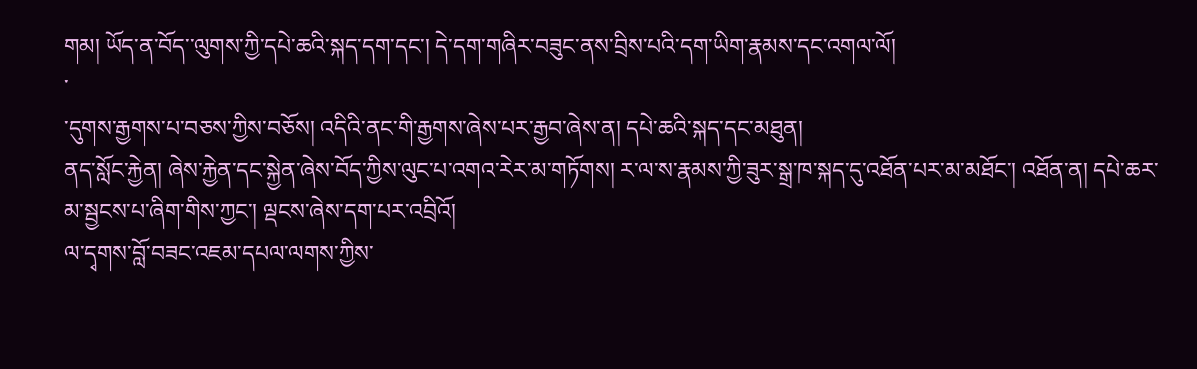གམ། ཡོད་ན་བོད་་ལུགས་ཀྱི་དཔེ་ཆའི་སྐད་དག་དང་། དེ་དག་གཞིར་བཟུང་ནས་བྲིས་པའི་དག་ཡིག་རྣམས་དང་འགལ་ལོ།
་
་དུགས་རྒྱགས་པ་བཅས་ཀྱིས་བཅོས། འདིའི་ནང་གི་རྒྱགས་ཞེས་པར་རྒྱབ་ཞེས་ན། དཔེ་ཆའི་སྐད་དང་མཐུན།
ནད་སློང་རྐྱེན། ཞེས་རྐྱེན་དང་སྐྱེན་ཞེས་བོད་ཀྱིས་ལུང་པ་འགའ་རེར་མ་གཏོགས། ར་ལ་ས་རྣམས་ཀྱི་ཟུར་སྒྲ་ཁ་སྐད་དུ་འཐོན་པར་མ་མཐོང་། འཐོན་ན། དཔེ་ཆར་མ་སྦྱངས་པ་ཞིག་གིས་ཀྱང་། ལྡངས་ཞེས་དག་པར་འབྲིའོ།
ལ་དྭགས་བློ་བཟང་འཇམ་དཔལ་ལགས་ཀྱིས་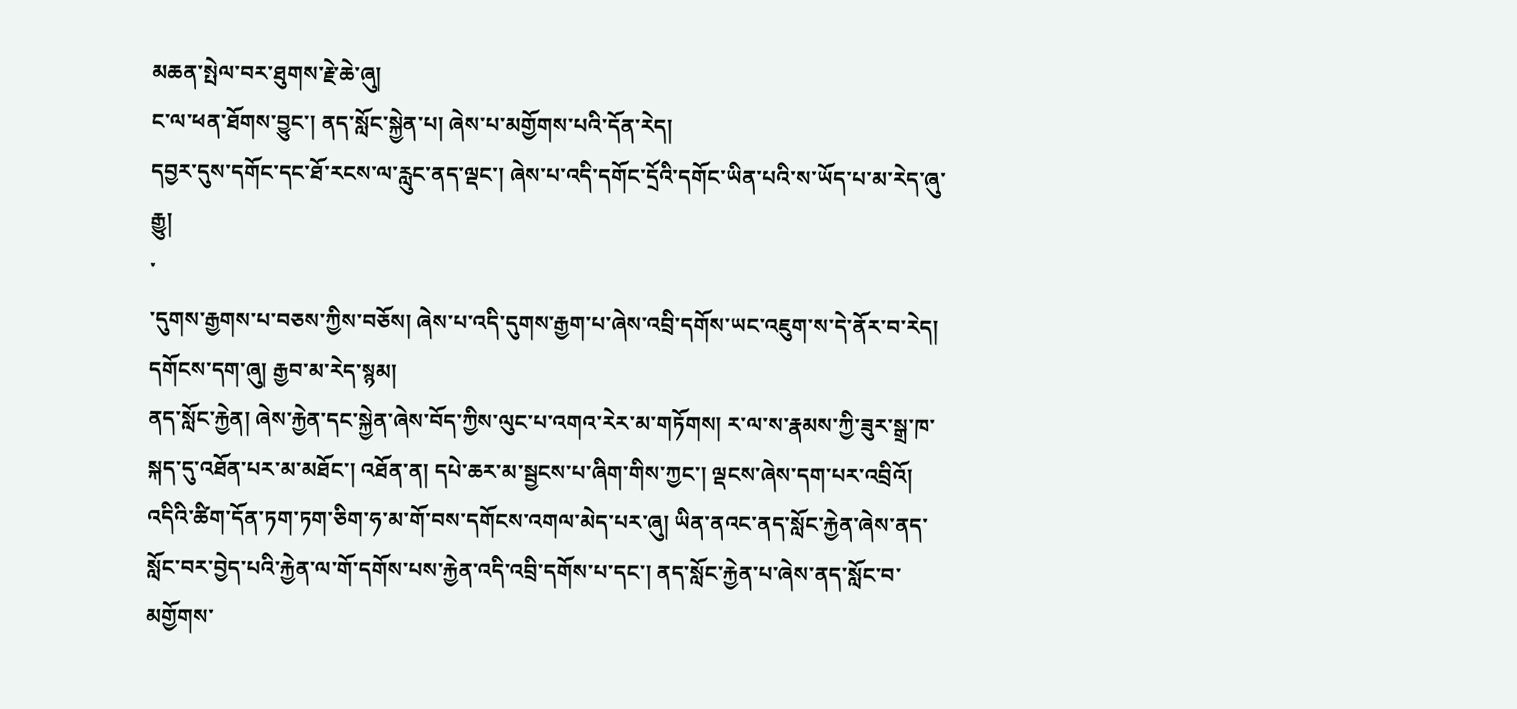མཆན་སྤེལ་བར་ཐུགས་རྗེ་ཆེ་ཞུ།
ང་ལ་ཕན་ཐོགས་བྱུང་། ནད་སློང་སྐྱེན་པ། ཞེས་པ་མགྱོགས་པའི་དོན་རེད།
དབྱར་དུས་དགོང་དང་ཐོ་རངས་ལ་རླུང་ནད་ལྡང་། ཞེས་པ་འདི་དགོང་དྲོའི་དགོང་ཡིན་པའི་ས་ཡོད་པ་མ་རེད་ཞུ་རྒྱུ།
་
་དུགས་རྒྱགས་པ་བཅས་ཀྱིས་བཅོས། ཞེས་པ་འདི་དུགས་རྒྱག་པ་ཞེས་འབྲི་དགོས་ཡང་འཇུག་ས་དེ་ནོར་བ་རེད། དགོངས་དག་ཞུ། རྒྱབ་མ་རེད་སྙམ།
ནད་སློང་རྐྱེན། ཞེས་རྐྱེན་དང་སྐྱེན་ཞེས་བོད་ཀྱིས་ལུང་པ་འགའ་རེར་མ་གཏོགས། ར་ལ་ས་རྣམས་ཀྱི་ཟུར་སྒྲ་ཁ་སྐད་དུ་འཐོན་པར་མ་མཐོང་། འཐོན་ན། དཔེ་ཆར་མ་སྦྱངས་པ་ཞིག་གིས་ཀྱང་། ལྡངས་ཞེས་དག་པར་འབྲིའོ།
འདིའི་ཚིག་དོན་ཏག་ཏག་ཅིག་ཧ་མ་གོ་བས་དགོངས་འགལ་མེད་པར་ཞུ། ཡིན་ནའང་ནད་སློང་རྐྱེན་ཞེས་ནད་སློང་བར་བྱེད་པའི་རྐྱེན་ལ་གོ་དགོས་པས་རྐྱེན་འདི་འབྲི་དགོས་པ་དང་། ནད་སློང་རྐྱེན་པ་ཞེས་ནད་སློང་བ་མགྱོགས་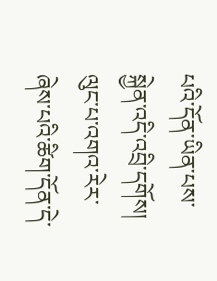པའི་དོན་ཡིན་པས་སྐྱེན་འདི་འབྲི་དགོས། ལུང་པ་འགའ་རེར་ཞེས་པའི་ཚིག་དོན་དེ་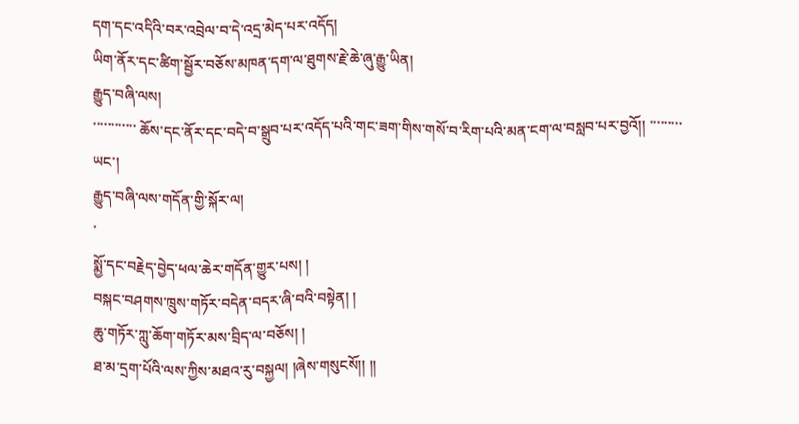དག་དང་འདིའི་བར་འབྲེལ་བ་དེ་འདྲ་མེད་པར་འདོད།
ཡིག་ནོར་དང་ཚིག་སྦྱོར་བཅོས་མཁན་དག་ལ་ཐུགས་རྗེ་ཆེ་ཞུ་རྒྱུ་ཡིན།
རྒྱུད་བཞི་ལས།
་་་་་་་་་་་་ ཆོས་དང་ནོར་དང་བདེ་བ་སྒྲུབ་པར་འདོད་པའི་གང་ཟག་གིས་གསོ་བ་རིག་པའི་མན་ངག་ལ་བསླབ་པར་བྱའོ།། ་་་་་་་་་
ཡང་།
རྒྱུད་བཞི་ལས་གདོན་གྱི་སྐོར་ལ།
་
སྨྱོ་དང་བརྗེད་བྱེད་ཕལ་ཆེར་གདོན་གྱུར་པས། །
བསྐང་བཤགས་ཁྲུས་གཏོར་བདེན་བདར་ཞི་བའི་བསྟེན། །
ཆུ་གཏོར་ཀླུ་ཆོག་གཏོར་མས་བྲིད་ལ་བཅོས། །
ཐ་མ་དྲག་པོའི་ལས་ཀྱིས་མཐའ་རུ་བསྐྱལ། །ཞེས་གསུངསོ།། །།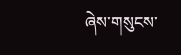ཞེས་གསུངས་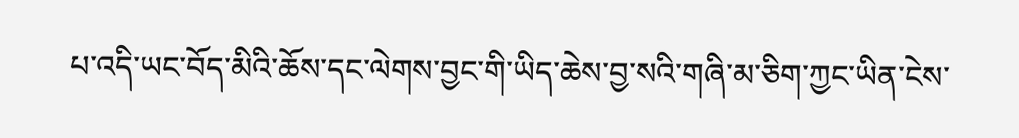པ་འདི་ཡང་བོད་མིའི་ཆོས་དང་ལེགས་བྱང་གི་ཡིད་ཆེས་བྱ་སའི་གཞི་མ་ཅིག་ཀྱང་ཡིན་ངེས་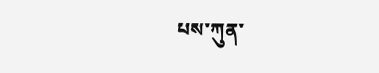པས་ཀུན་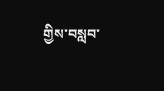གྱིས་བསླབ་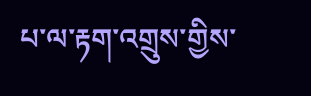པ་ལ་རྟག་འགྲུས་གྱིས་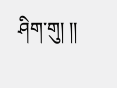ཤིག་གུ། །།